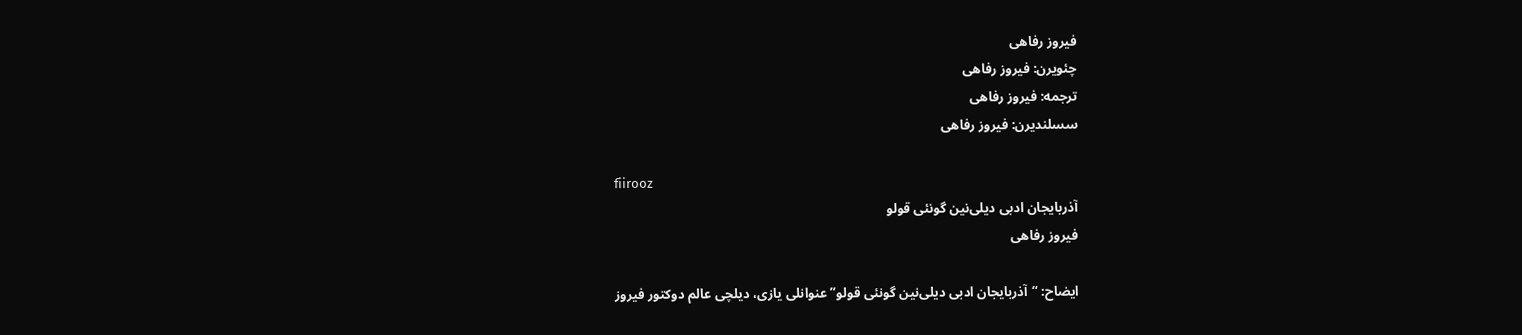فیروز رفاهی
چئویرن: فیروز رفاهی
ترجمه: فیروز رفاهی
سسلندیرن: فیروز رفاهی

fiirooz
آذربایجان ادبی دیلی‌نین گونئی قولو
فیروز رفاهی

ایضاح: “آذربایجان ادبی دیلی‌نین گونئی قولو” عنوانلی یازی، دیلچی عالم دوکتور فیروز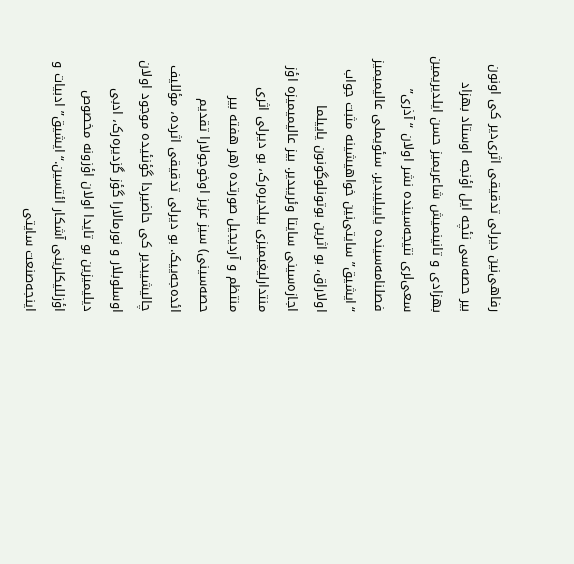رفاهی‌نین دیرلی تدقیقی اثری‌دیر کی اونون بیر حصه‌سی نئچه ایل اؤنجه اوستاد بهزاد بهزادی و تانینمیش شاعریمیز حسن ایلدیریمین سعی‌لری نتیجه‌سینده نشر اولان “آذری” فصلنامه‌سینده یاییلیبدیر. سئویملی عالیمیمیز “ایشیق” سایتی‌نین خواهیشینه مثبت جواب اولاراق، بو اثرین بوتونلوگونون یاییلما اجازه‌سینی سایتا وئریبدیر. بیز عالیمیمیزه اؤز منتدارلیغیمیزی بیلدیره‌رک، بو دیرلی اثری منتظم و آردیجیل صورتده (هر هفته بیر حصه‌سینی) سیز عزیز اوخوجولارا تقدیم ائده‌جه‌ییک. بو دیرلی تدقیقی اثرده، مؤللیف چالیشیبدیر کی حاضیردا گؤنئیده موجود اولان اوسلوبلار و نورمالارا گؤز گزدیره‌رک، ادبی دیلیمیزین بو تایدا اولان اؤزونه مخصوص اؤزللیکلرینی آشکار ائتسین.“ایشیق” ادبیات و اینجه‌صنعت سایتی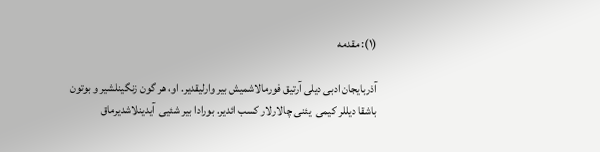(۱): مقدمه

آذربایجان ادبی دیلی آرتیق فورمالاشمیش بیر وارلیقدیر. او، هر گون زنگینلشیر و بوتون  باشقا دیللر کیمی  یئنی چالارلار کسب ائدیر. بورادا بیر شئیی  آیدینلاشدیرماق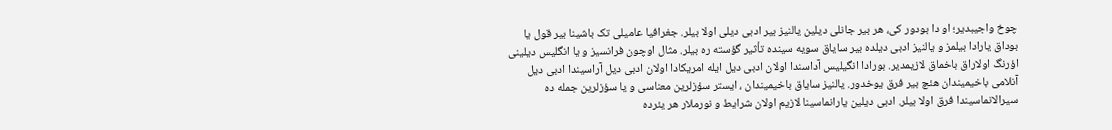چوخ واجیبدیر؛ او دا بودور کی، هر بیر جانلی دیلین یالنیز بیر ادبی دیلی اولا بیلر. جغرافیا عامیلی تک باشینا بیر قول یا بوداق یارادا بیلمز و یالنیز ادبی دیلده بیر سایاق سویه سینده تأثیر گؤسته ره بیلر. مثال اوچون فرانسیز و یا انگلیس دیلینی اؤرنگ اولاراق باخماق لازیمدیر. بورادا انگیلیس آداسندا اولان ادبی دیل ایله امریکادا اولان ادبی دیل آراسیندا ادبی دیل آنلامی باخیمیندان هئچ بیر فرق یوخدور. یالنیز سایاق باخیمیندان ، ایستر سؤزلرین معناسی و یا سؤزلرین جمله ده سیرالانماسیندا فرق اولا بیلر. ادبی دیلین یارانماسینا لازیم اولان شرایط و نورملار هر یئرده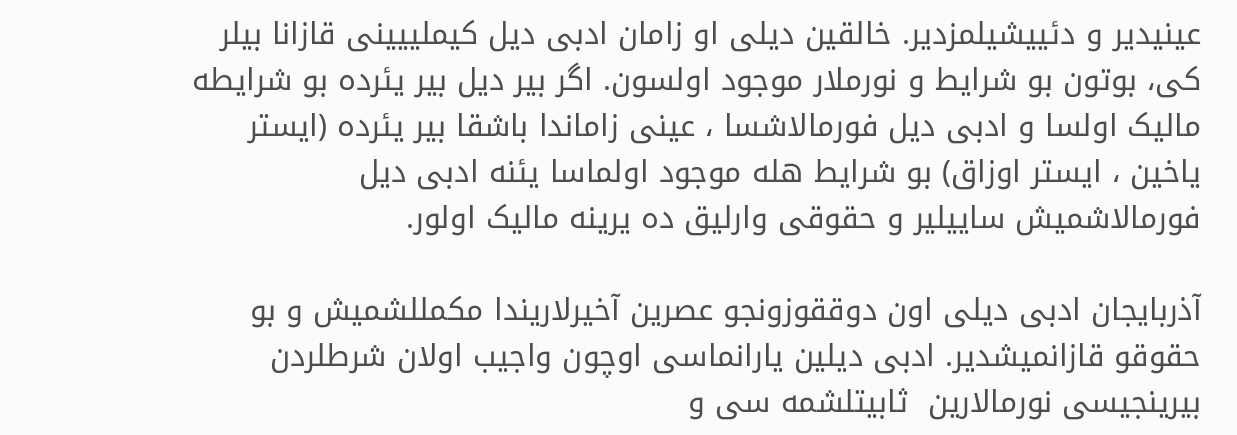عینیدیر و دئییشیلمزدیر. خالقین دیلی او زامان ادبی دیل کیملییینی قازانا بیلر کی، بوتون بو شرایط و نورملار موجود اولسون. اگر بیر دیل بیر یئرده بو شرایطه مالیک اولسا و ادبی دیل فورمالاشسا ، عینی زاماندا باشقا بیر یئرده (ایستر یاخین ، ایستر اوزاق) بو شرایط هله موجود اولماسا یئنه ادبی دیل فورمالاشمیش ساییلیر و حقوقی وارلیق ده یرینه مالیک اولور.

آذربایجان ادبی دیلی اون دوققوزونجو عصرین آخیرلاریندا مکمللشمیش و بو حقوقو قازانمیشدیر. ادبی دیلین یارانماسی اوچون واجیب اولان شرطلردن بیرینجیسی نورمالارین  ثابیتلشمه سی و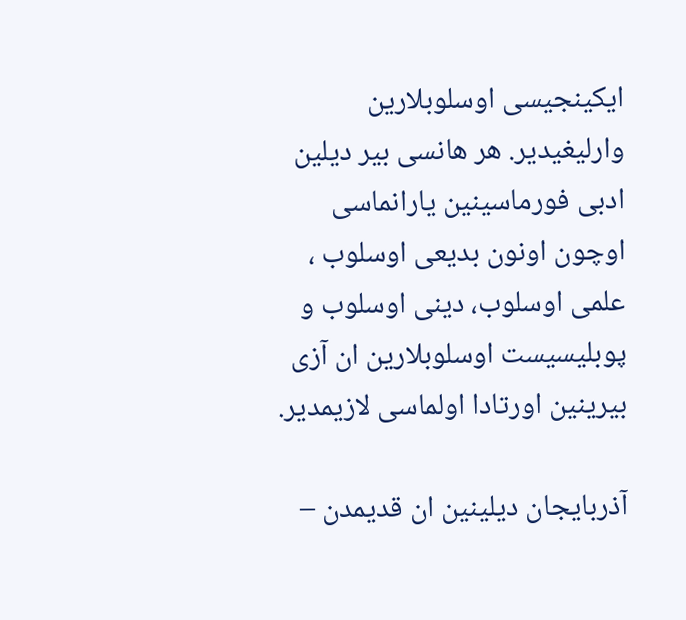ایکینجیسی اوسلوبلارین وارلیغیدیر. هر هانسی بیر دیلین ادبی فورماسینین یارانماسی اوچون اونون بدیعی اوسلوب ، علمی اوسلوب، دینی اوسلوب و پوبلیسیست اوسلوبلارین ان آزی بیرینین اورتادا اولماسی لازیمدیر.

آذربایجان دیلینین ان قدیمدن –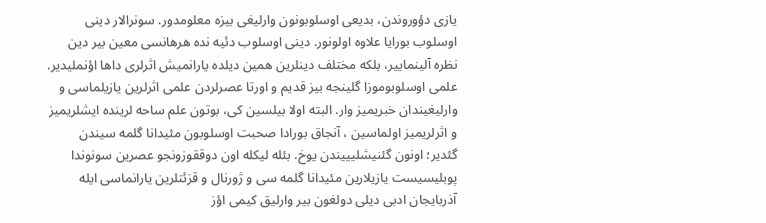یازی دؤوروندن، بدیعی اوسلوبونون وارلیغی بیزه معلومدور. سونرالار دینی اوسلوب بورایا علاوه اولونور. دینی اوسلوب دئیه نده هرهانسی معین بیر دین نظره آلینماییر، بلکه مختلف دینلرین همین دیلده یارانمیش اثرلری داها اؤنملیدیر. علمی اوسلوبوموزا گلینجه بیز قدیم و اورتا عصرلردن علمی اثرلرین یازیلماسی و وارلیغیندان خبریمیز وار. البته اولا بیلسین کی، بوتون علم ساحه لرینده ایشلریمیز و اثرلریمیز اولماسین ، آنجاق بورادا صحبت اوسلوبون مئیدانا گلمه سیندن گئدیر؛ اونون گئنیشلیییندن یوخ. بئله لیکله اون دوققوزونجو عصرین سونوندا پوبلیسیست یازیلارین مئیدانا گلمه سی و ژورنال و قزئتلرین یارانماسی ایله آذربایجان ادبی دیلی دولغون بیر وارلیق کیمی اؤز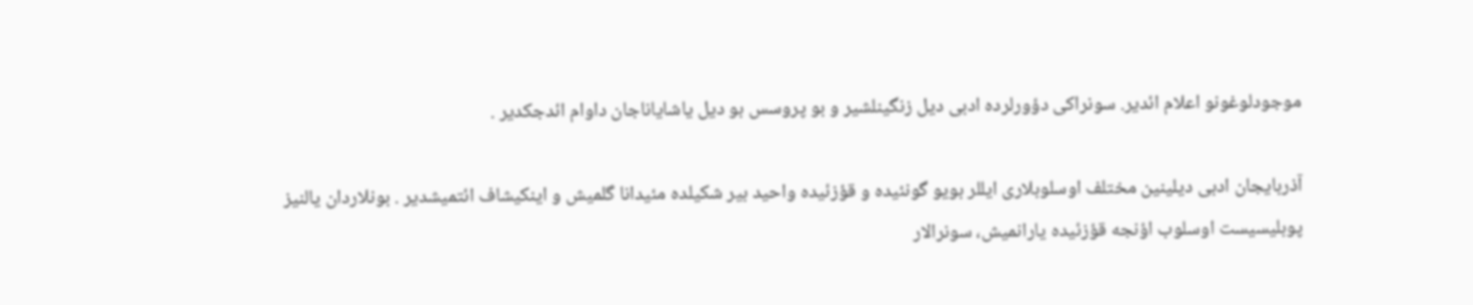موجودلوغونو اعلام ائدیر. سونراکی دؤورلرده ادبی دیل زنگینلشیر و بو پروسس بو دیل یاشایاناجان داوام ائدجکدیر .

آذربایجان ادبی دیلینین مختلف اوسلوبلاری ایللر بویو گونئیده و قؤزئیده واحید بیر شکیلده مئیدانا گلمیش و اینکیشاف ائتمیشدیر . بونلاردان یالنیز پوبلیسیست اوسلوب اؤنجه قؤزئیده یارانمیش، سونرالار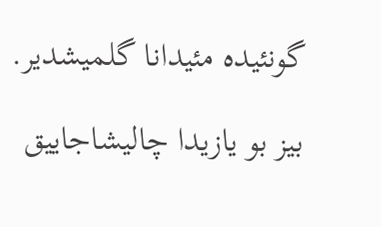گونئیده مئیدانا گلمیشدیر.

بیز بو یازیدا چالیشاجاییق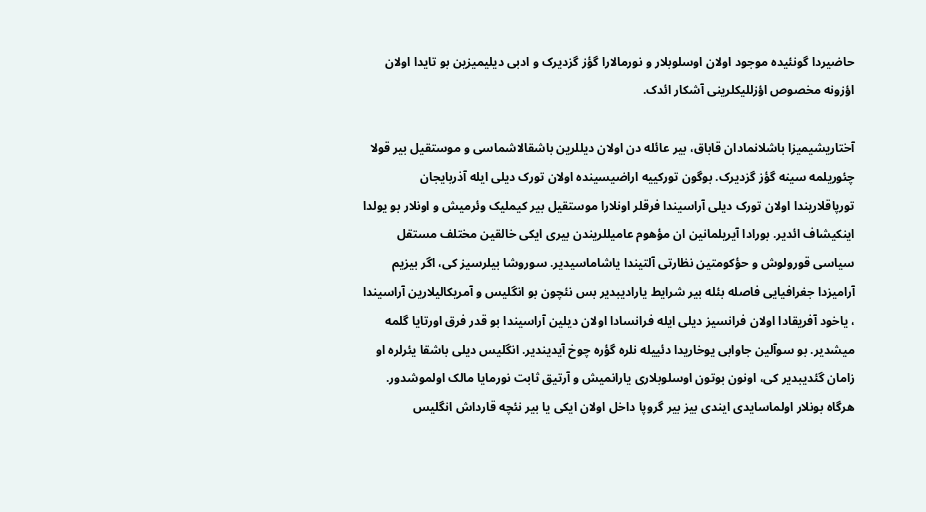حاضیردا گونئیده موجود اولان اوسلوبلار و نورمالارا گؤز گزدیرک و ادبی دیلیمیزین بو تایدا اولان اؤزونه مخصوص اؤزللیکلرینی آشکار ائدک.

آختاریشیمیزا باشلانمادان قاباق، بیر عائله دن اولان دیللرین باشقالاشماسی و موستقیل بیر قولا چئوریلمه سینه گؤز گزدیرک. بوگون تورکییه اراضیسینده اولان تورک دیلی ایله آذربایجان تورپاقلاریندا اولان تورک دیلی آراسیندا فرقلر اونلارا موستقیل بیر کیملیک وئرمیش و اونلار بو یولدا اینکیشاف ائدیر. بورادا آیریلمانین ان مؤهوم عامیللریندن بیری ایکی خالقین مختلف مستقل سیاسی قورولوش و حؤکومتین نظارتی آلتیندا یاشاماسیدیر. سوروشا بیلرسیز کی، اگر بیزیم آرامیزدا جغرافیایی فاصله بئله بیر شرایط یارادیبدیر بس نئچون بو انگلیس و آمریکالیلارین آراسیندا ، یاخود آفریقادا اولان فرانسیز دیلی ایله فرانسادا اولان دیلین آراسیندا بو قدر فرق اورتایا گلمه میشدیر. بو سوآلین جاوابی یوخاریدا دئییله نلره گؤره چوخ آیدیندیر. انگلیس دیلی باشقا یئرلره او زامان گئدیبدیر کی، اونون بوتون اوسلوبلاری یارانمیش و آرتیق ثابت نورمایا مالک اولموشدور. هرگاه بونلار اولماسایدی ایندی بیز بیر گروپا داخل اولان ایکی یا بیر نئچه قارداش انگلیس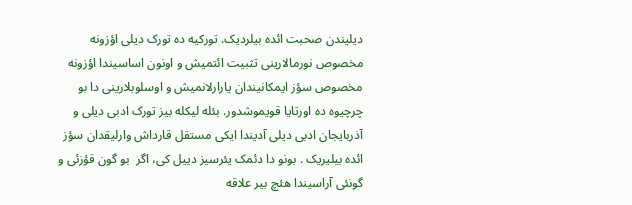دیلیندن صحبت ائده بیلردیک. تورکیه ده تورک دیلی اؤزونه مخصوص نورمالارینی تثبیت ائتمیش و اونون اساسیندا اؤزونه مخصوص سؤز ایمکانیندان یارارلانمیش و اوسلوبلارینی دا بو چرچیوه ده اورتایا قویموشدور. بئله لیکله بیز تورک ادبی دیلی و آذربایجان ادبی دیلی آدیندا ایکی مستقل قارداش وارلیقدان سؤز ائده بیلیریک . بونو دا دئمک یئرسیز دییل کی، اگر  بو گون قؤزئی و گونئی آراسیندا هئچ بیر علاقه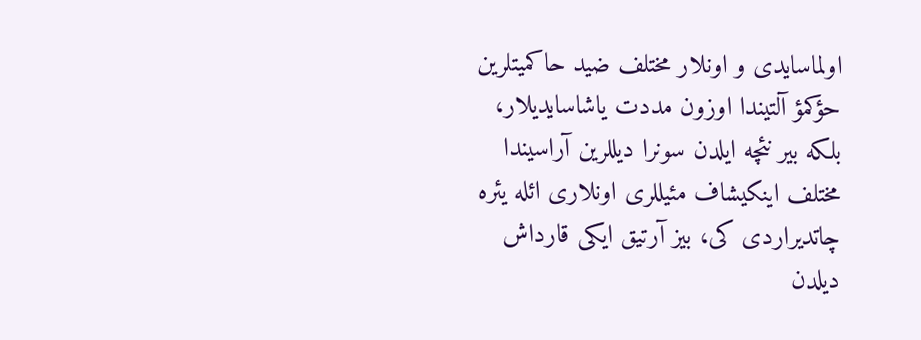اولماسایدی و اونلار مختلف ضید حاکمیتلرین حؤکمؤ آلتیندا اوزون مددت یاشاسایدیلار، بلکه بیر نئچه ایلدن سونرا دیللرین آراسیندا مختلف اینکیشاف مئیللری اونلاری ائله یئره چاتدیراردی کی، بیز آرتیق ایکی قارداش دیلدن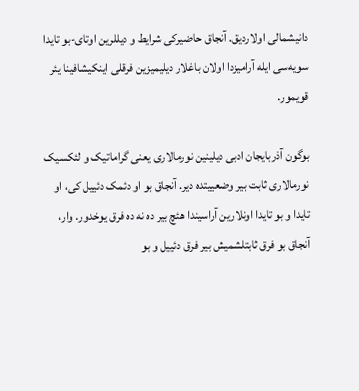دانیشمالی اولاردیق. آنجاق حاضیرکی شرایط و دیللرین اوتای-بو تایدا سویه‌سی ایله آرامیزدا اولان باغلار دیلیمیزین فرقلی اینکیشافینا یئر قویمور.

بوگون آذربایجان ادبی دیلینین نورمالاری یعنی گراماتیک و لئکسیک نورمالاری ثابت بیر وضعییتده دیر. آنجاق بو او دئمک دئییل کی، او تایدا و بو تایدا اونلارین آراسیندا هئچ بیر ده نه ده فرق یوخدور. وار، آنجاق بو فرق ثابتلشمیش بیر فرق دئییل و بو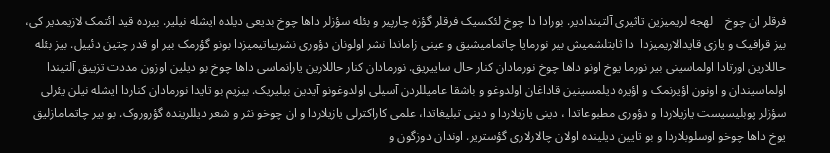فرقلر ان چوخ    لهجه لریمیزین تاثیری آلتیندادیر. بورادا دا چوخ لئکسیک فرقلر گؤزه چارپیر و بئله سؤزلر داها چوخ بدیعی دیلده ایشله نیلیر. بیرده قید ائتمک لازیمدیر کی، بیز قرافیک و یازی قایدالاریمیزدا  دا ثابتلشمیش بیر نورمایا چاتمامیشیق و عینی زاماندا نشر اولونان دؤوری نشرییاتیمیزدا بونو گؤرمک بیر او قدر چتین دئییل. بیز بئله حاللارین اورتادا اولماسینی بیر نورما یوخ اونو داها چوخ نورمادان کنار حال ساییریق. نورمادان کنار حاللارین یارانماسی داها چوخ بو دیلین اوزون مددت تزییق آلتیندا اولماسیندان و اونون اؤیرنمک و اؤیره دیلمسینین قاداغان اولدوغو و باشقا عامیللردن آسیلی اولدوغونو آیدین بیلیریک. بیزیم بو تایدا نورمادان کناردا ایشله نیلن یئرلی سؤزلر پوبلیسیست یازیلاردا و دؤوری مطبوعاتدا ، دینی یازیلاردا و دینی تبلیغاتدا، علمی کاراکترلی یازیلاردا و ان چوخو نثر و شعر دیللرینده گؤروروک. بو بیر چاتمامازلیق یوخ داها چوخو اوسلوبلاردا و بو تایین دیلینده اولان چالارلاری گؤستریر. اوندان دوزگون و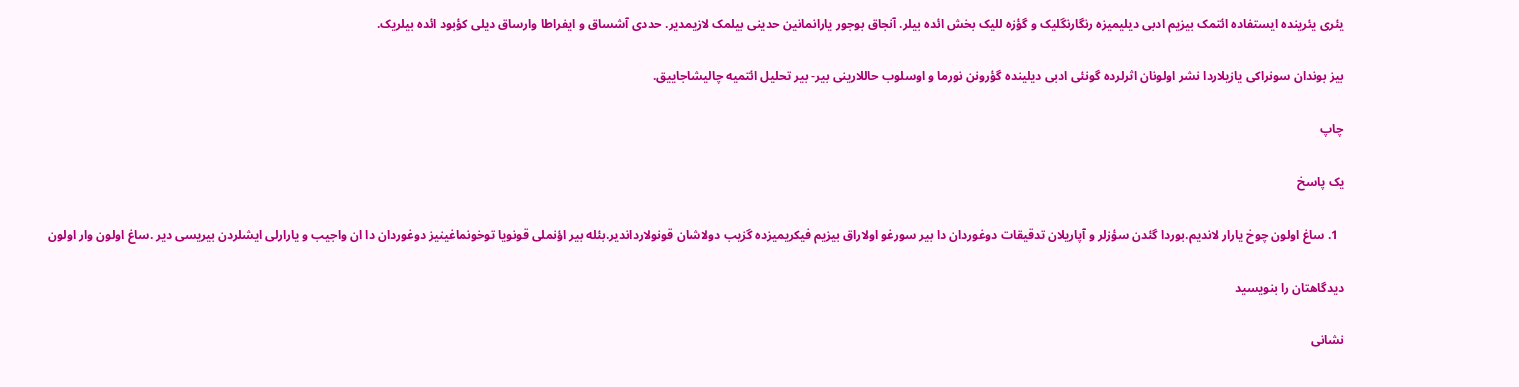یئری یئرینده ایستفاده ائتمک بیزیم ادبی دیلیمیزه رنگارنگلیک و گؤزه للیک بخش ائده بیلر. آنجاق بوجور یارانمانین حدینی بیلمک لازیمدیر. حددی آشساق و ایفراطا وارساق دیلی کؤبود ائده بیلریک.

بیز بوندان سونراکی یازیلاردا نشر اولونان اثرلرده گونئی ادبی دیلینده گؤرونن نورما و اوسلوب حاللارینی بیر- بیر تحلیل ائتمیه چالیشاجاییق.

چاپ

یک پاسخ

  1. ساغ اولون چوخ یارار لاندیم.بوردا گئدن سؤزلر و آپاریلان تدقیقات دوغوردان دا بیر سورغو اولاراق بیزیم فیکریمیزده گزیب دولاشان قونولارداندیر.بئله بیر اؤنملی قونویا توخونماغینیز دوغوردان دا ان واجیب و یارارلی ایشلردن بیریسی دیر .ساغ اولون وار اولون

دیدگاهتان را بنویسید

نشانی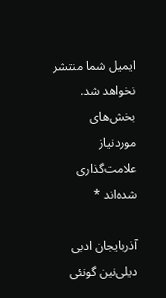ایمیل شما منتشر نخواهد شد. بخش‌های موردنیاز علامت‌گذاری شده‌اند *

آذربایجان ادبی دیلی‌نین گونئی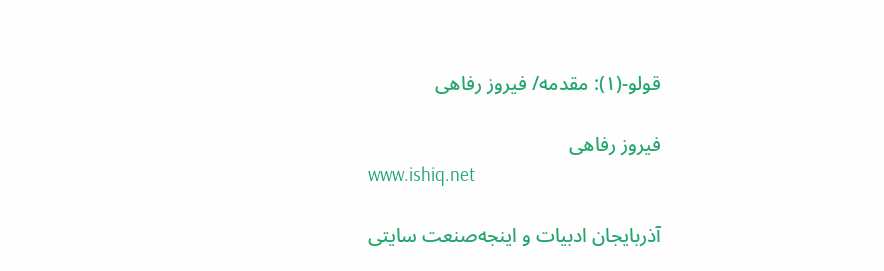قولو-(۱): مقدمه/ فیروز رفاهی

فیروز رفاهی
www.ishiq.net

آذربایجان ادبیات و اینجه‌صنعت سایتی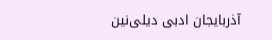آذربایجان ادبی دیلی‌نین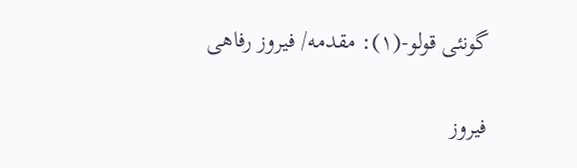گونئی قولو-(۱): مقدمه/ فیروز رفاهی

فیروز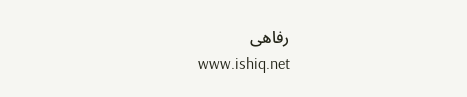رفاهی
www.ishiq.net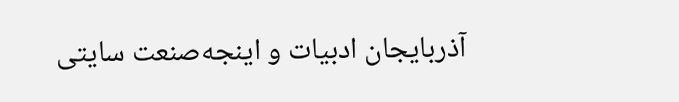آذربایجان ادبیات و اینجه‌صنعت سایتی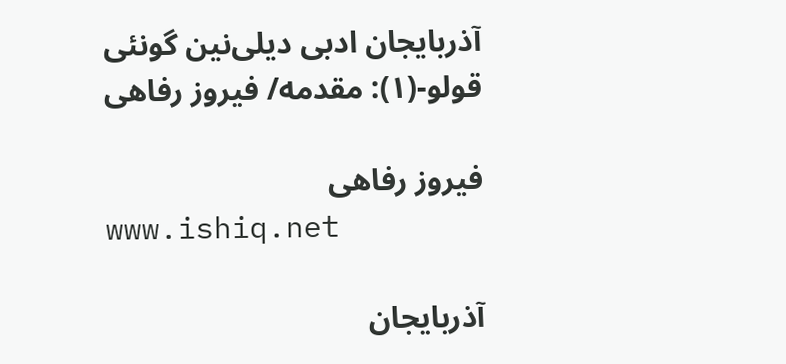آذربایجان ادبی دیلی‌نین گونئی قولو-(۱): مقدمه/ فیروز رفاهی

فیروز رفاهی
www.ishiq.net

آذربایجان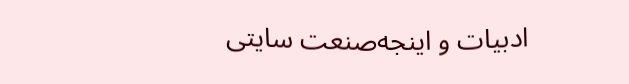ادبیات و اینجه‌صنعت سایتی